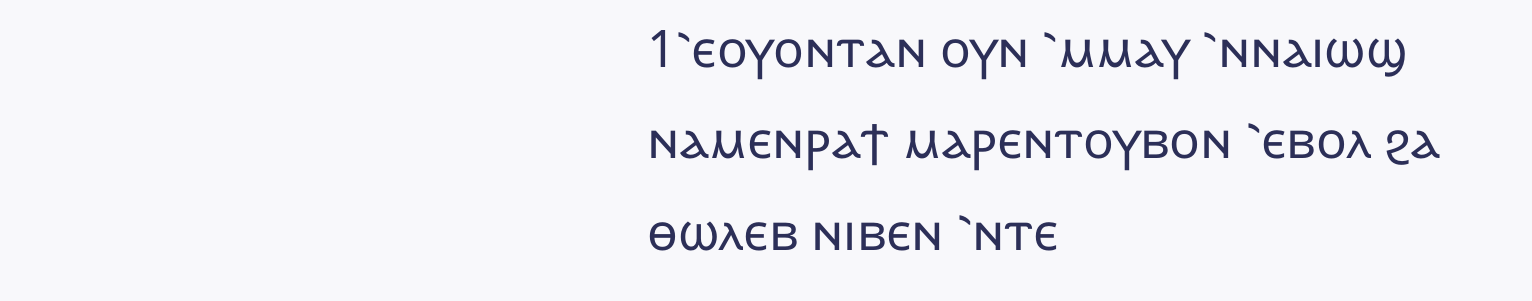1⳿ⲉⲟⲩⲟⲛⲧⲁⲛ ⲟⲩⲛ ⳿ⲙⲙⲁⲩ ⳿ⲛⲛⲁⲓⲱϣ ⲛⲁⲙⲉⲛⲣⲁϯ ⲙⲁⲣⲉⲛⲧⲟⲩⲃⲟⲛ ⳿ⲉⲃⲟⲗ ϩⲁ ⲑⲱⲗⲉⲃ ⲛⲓⲃⲉⲛ ⳿ⲛⲧⲉ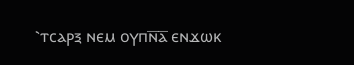⳿ⲧⲥⲁⲣⲝ ⲛⲉⲙ ⲟⲩⲡⲛ̅ⲁ̅ ⲉⲛϫⲱⲕ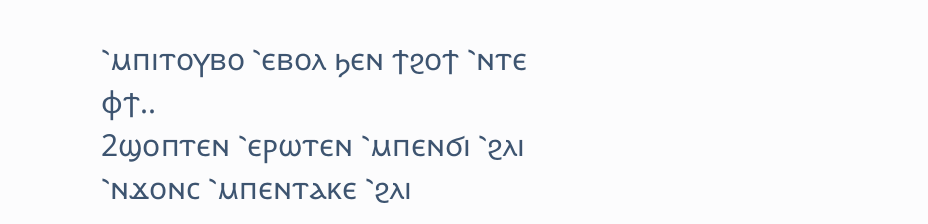⳿ⲙⲡⲓⲧⲟⲩⲃⲟ ⳿ⲉⲃⲟⲗ ϧⲉⲛ ϯϩⲟϯ ⳿ⲛⲧⲉ ⲫϯ..
2ϣⲟⲡⲧⲉⲛ ⳿ⲉⲣⲱⲧⲉⲛ ⳿ⲙⲡⲉⲛϭⲓ ⳿ϩⲗⲓ ⳿ⲛϫⲟⲛⲥ ⳿ⲙⲡⲉⲛⲧⲁⲕⲉ ⳿ϩⲗⲓ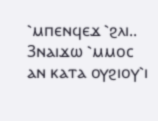⳿ⲙⲡⲉⲛϥⲉϫ ⳿ϩⲗⲓ..
3ⲛⲁⲓϫⲱ ⳿ⲙⲙⲟⲥ ⲁⲛ ⲕⲁⲧⲁ ⲟⲩϩⲓⲟⲩ⳿ⲓ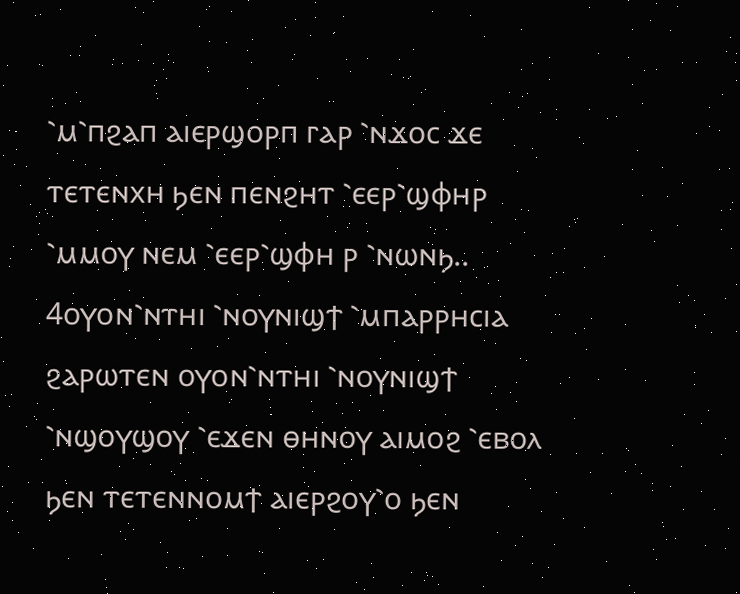⳿ⲙ⳿ⲡϩⲁⲡ ⲁⲓⲉⲣϣⲟⲣⲡ ⲅⲁⲣ ⳿ⲛϫⲟⲥ ϫⲉ ⲧⲉⲧⲉⲛⲭⲏ ϧⲉⲛ ⲡⲉⲛϩⲏⲧ ⳿ⲉⲉⲣ⳿ϣⲫⲏⲣ ⳿ⲙⲙⲟⲩ ⲛⲉⲙ ⳿ⲉⲉⲣ⳿ϣⲫⲏ ⲣ ⳿ⲛⲱⲛϧ..
4ⲟⲩⲟⲛ⳿ⲛⲧⲏⲓ ⳿ⲛⲟⲩⲛⲓϣϯ ⳿ⲙⲡⲁⲣⲣⲏⲥⲓⲁ ϩⲁⲣⲱⲧⲉⲛ ⲟⲩⲟⲛ⳿ⲛⲧⲏⲓ ⳿ⲛⲟⲩⲛⲓϣϯ ⳿ⲛϣⲟⲩϣⲟⲩ ⳿ⲉϫⲉⲛ ⲑⲏⲛⲟⲩ ⲁⲓⲙⲟϩ ⳿ⲉⲃⲟⲗ ϧⲉⲛ ⲧⲉⲧⲉⲛⲛⲟⲙϯ ⲁⲓⲉⲣϩⲟⲩ⳿ⲟ ϧⲉⲛ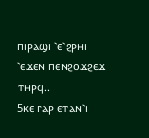ⲡⲓⲣⲁϣⲓ ⳿ⲉ⳿ϩⲣⲏⲓ ⳿ⲉϫⲉⲛ ⲡⲉⲛϩⲟϫϩⲉϫ ⲧⲏⲣϥ..
5ⲕⲉ ⲅⲁⲣ ⲉⲧⲁⲛ⳿ⲓ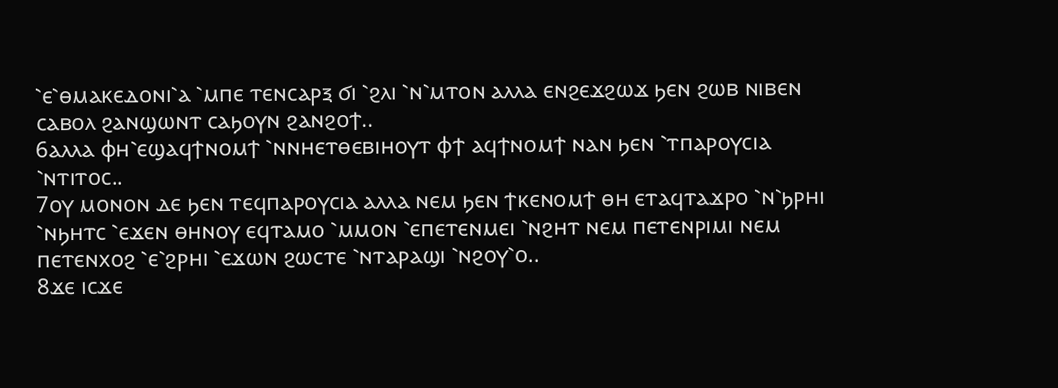⳿ⲉ⳿ⲑⲙⲁⲕⲉⲇⲟⲛⲓ⳿ⲁ ⳿ⲙⲡⲉ ⲧⲉⲛⲥⲁⲣⲝ ϭⲓ ⳿ϩⲗⲓ ⳿ⲛ⳿ⲙⲧⲟⲛ ⲁⲗⲗⲁ ⲉⲛϩⲉϫϩⲱϫ ϧⲉⲛ ϩⲱⲃ ⲛⲓⲃⲉⲛ ⲥⲁⲃⲟⲗ ϩⲁⲛϣⲱⲛⲧ ⲥⲁϧⲟⲩⲛ ϩⲁⲛϩⲟϯ..
6ⲁⲗⲗⲁ ⲫⲏ⳿ⲉϣⲁϥϯⲛⲟⲙϯ ⳿ⲛⲛⲏⲉⲧⲑⲉⲃⲓⲏⲟⲩⲧ ⲫϯ ⲁϥϯⲛⲟⲙϯ ⲛⲁⲛ ϧⲉⲛ ⳿ⲧⲡⲁⲣⲟⲩⲥⲓⲁ ⳿ⲛⲧⲓⲧⲟⲥ..
7ⲟⲩ ⲙⲟⲛⲟⲛ ⲇⲉ ϧⲉⲛ ⲧⲉϥⲡⲁⲣⲟⲩⲥⲓⲁ ⲁⲗⲗⲁ ⲛⲉⲙ ϧⲉⲛ ϯⲕⲉⲛⲟⲙϯ ⲑⲏ ⲉⲧⲁϥⲧⲁϫⲣⲟ ⳿ⲛ⳿ϧⲣⲏⲓ ⳿ⲛϧⲏⲧⲥ ⳿ⲉϫⲉⲛ ⲑⲏⲛⲟⲩ ⲉϥⲧⲁⲙⲟ ⳿ⲙⲙⲟⲛ ⳿ⲉⲡⲉⲧⲉⲛⲙⲉⲓ ⳿ⲛϩⲏⲧ ⲛⲉⲙ ⲡⲉⲧⲉⲛⲣⲓⲙⲓ ⲛⲉⲙ ⲡⲉⲧⲉⲛⲭⲟϩ ⳿ⲉ⳿ϩⲣⲏⲓ ⳿ⲉϫⲱⲛ ϩⲱⲥⲧⲉ ⳿ⲛⲧⲁⲣⲁϣⲓ ⳿ⲛϩⲟⲩ⳿ⲟ..
8ϫⲉ ⲓⲥϫⲉ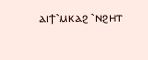ⲁⲓϯ⳿ⲙⲕⲁϩ ⳿ⲛϩⲏⲧ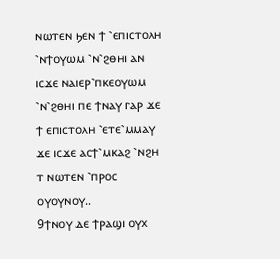ⲛⲱⲧⲉⲛ ϧⲉⲛ ϯ ⳿ⲉⲡⲓⲥⲧⲟⲗⲏ ⳿ⲛϯⲟⲩⲱⲙ ⳿ⲛ⳿ϩⲑⲏⲓ ⲁⲛ ⲓⲥϫⲉ ⲛⲁⲓⲉⲣ⳿ⲡⲕⲉⲟⲩⲱⲙ ⳿ⲛ⳿ϩⲑⲏⲓ ⲡⲉ ϯⲛⲁⲩ ⲅⲁⲣ ϫⲉ ϯ ⲉⲡⲓⲥⲧⲟⲗⲏ ⳿ⲉⲧⲉ⳿ⲙⲙⲁⲩ ϫⲉ ⲓⲥϫⲉ ⲁⲥϯ⳿ⲙⲕⲁϩ ⳿ⲛϩⲏ ⲧ ⲛⲱⲧⲉⲛ ⳿ⲡⲣⲟⲥ ⲟⲩⲟⲩⲛⲟⲩ..
9ϯⲛⲟⲩ ⲇⲉ ϯⲣⲁϣⲓ ⲟⲩⲭ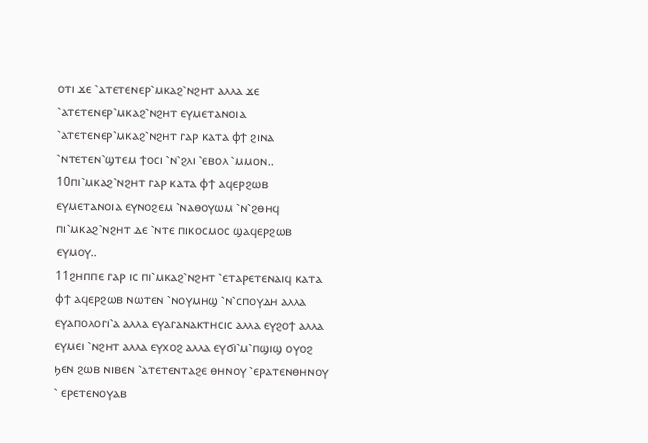ⲟⲧⲓ ϫⲉ ⳿ⲁⲧⲉⲧⲉⲛⲉⲣ⳿ⲙⲕⲁϩ⳿ⲛϩⲏⲧ ⲁⲗⲗⲁ ϫⲉ ⳿ⲁⲧⲉⲧⲉⲛⲉⲣ⳿ⲙⲕⲁϩ⳿ⲛϩⲏⲧ ⲉⲩⲙⲉⲧⲁⲛⲟⲓⲁ ⳿ⲁⲧⲉⲧⲉⲛⲉⲣ⳿ⲙⲕⲁϩ⳿ⲛϩⲏⲧ ⲅⲁⲣ ⲕⲁⲧⲁ ⲫϯ ϩⲓⲛⲁ ⳿ⲛⲧⲉⲧⲉⲛ⳿ϣⲧⲉⲙ ϯⲟⲥⲓ ⳿ⲛ⳿ϩⲗⲓ ⳿ⲉⲃⲟⲗ ⳿ⲙⲙⲟⲛ..
10ⲡⲓ⳿ⲙⲕⲁϩ⳿ⲛϩⲏⲧ ⲅⲁⲣ ⲕⲁⲧⲁ ⲫϯ ⲁϥⲉⲣϩⲱⲃ ⲉⲩⲙⲉⲧⲁⲛⲟⲓⲁ ⲉⲩⲛⲟϩⲉⲙ ⳿ⲛⲁⲑⲟⲩⲱⲙ ⳿ⲛ⳿ϩⲑⲏϥ ⲡⲓ⳿ⲙⲕⲁϩ⳿ⲛϩⲏⲧ ⲇⲉ ⳿ⲛⲧⲉ ⲡⲓⲕⲟⲥⲙⲟⲥ ϣⲁϥⲉⲣϩⲱⲃ ⲉⲩⲙⲟⲩ..
11ϩⲏⲡⲡⲉ ⲅⲁⲣ ⲓⲥ ⲡⲓ⳿ⲙⲕⲁϩ⳿ⲛϩⲏⲧ ⳿ⲉⲧⲁⲣⲉⲧⲉⲛⲁⲓϥ ⲕⲁⲧⲁ ⲫϯ ⲁϥⲉⲣϩⲱⲃ ⲛⲱⲧⲉⲛ ⳿ⲛⲟⲩⲙⲏϣ ⳿ⲛ⳿ⲥⲡⲟⲩⲇⲏ ⲁⲗⲗⲁ ⲉⲩⲁⲡⲟⲗⲟⲅⲓ⳿ⲁ ⲁⲗⲗⲁ ⲉⲩⲁⲅⲁⲛⲁⲕⲧⲏⲥⲓⲥ ⲁⲗⲗⲁ ⲉⲩϩⲟϯ ⲁⲗⲗⲁ ⲉⲩⲙⲉⲓ ⳿ⲛϩⲏⲧ ⲁⲗⲗⲁ ⲉⲩⲭⲟϩ ⲁⲗⲗⲁ ⲉⲩϭⲓ⳿ⲙ⳿ⲡϣⲓϣ ⲟⲩⲟϩ ϧⲉⲛ ϩⲱⲃ ⲛⲓⲃⲉⲛ ⳿ⲁⲧⲉⲧⲉⲛⲧⲁϩⲉ ⲑⲏⲛⲟⲩ ⳿ⲉⲣⲁⲧⲉⲛⲑⲏⲛⲟⲩ ⳿ ⲉⲣⲉⲧⲉⲛⲟⲩⲁⲃ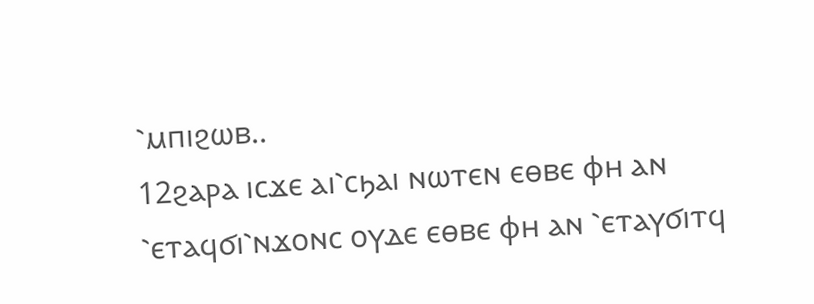⳿ⲙⲡⲓϩⲱⲃ..
12ϩⲁⲣⲁ ⲓⲥϫⲉ ⲁⲓ⳿ⲥϧⲁⲓ ⲛⲱⲧⲉⲛ ⲉⲑⲃⲉ ⲫⲏ ⲁⲛ ⳿ⲉⲧⲁϥϭⲓ⳿ⲛϫⲟⲛⲥ ⲟⲩⲇⲉ ⲉⲑⲃⲉ ⲫⲏ ⲁⲛ ⳿ⲉⲧⲁⲩϭⲓⲧϥ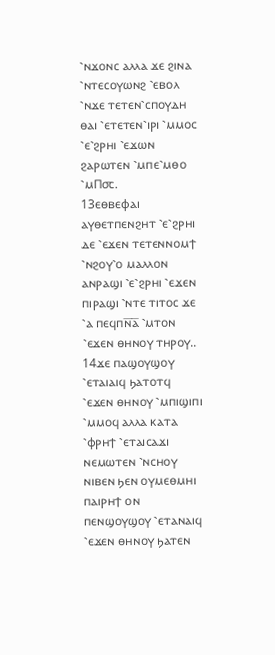⳿ⲛϫⲟⲛⲥ ⲁⲗⲗⲁ ϫⲉ ϩⲓⲛⲁ ⳿ⲛⲧⲉⲥⲟⲩⲱⲛϩ ⳿ⲉⲃⲟⲗ ⳿ⲛϫⲉ ⲧⲉⲧⲉⲛ⳿ⲥⲡⲟⲩⲇⲏ ⲑⲁⲓ ⳿ⲉⲧⲉⲧⲉⲛ⳿ⲓⲣⲓ ⳿ⲙⲙⲟⲥ ⳿ⲉ⳿ϩⲣⲏⲓ ⳿ⲉϫⲱⲛ ϩⲁⲣⲱⲧⲉⲛ ⳿ⲙⲡⲉ⳿ⲙⲑⲟ ⳿ⲙⲠ⳪.
13ⲉⲑⲃⲉⲫⲁⲓ ⲁⲩⲑⲉⲧⲡⲉⲛϩⲏⲧ ⳿ⲉ⳿ϩⲣⲏⲓ ⲇⲉ ⳿ⲉϫⲉⲛ ⲧⲉⲧⲉⲛⲛⲟⲙϯ ⳿ⲛϩⲟⲩ⳿ⲟ ⲙⲁⲗⲗⲟⲛ ⲁⲛⲣⲁϣⲓ ⳿ⲉ⳿ϩⲣⲏⲓ ⳿ⲉϫⲉⲛ ⲡⲓⲣⲁϣⲓ ⳿ⲛⲧⲉ ⲧⲓⲧⲟⲥ ϫⲉ ⳿ⲁ ⲡⲉϥⲡⲛ̅ⲁ̅ ⳿ⲙⲧⲟⲛ ⳿ⲉϫⲉⲛ ⲑⲏⲛⲟⲩ ⲧⲏⲣⲟⲩ..
14ϫⲉ ⲡⲁϣⲟⲩϣⲟⲩ ⳿ⲉⲧⲁⲓⲁⲓϥ ϧⲁⲧⲟⲧϥ ⳿ⲉϫⲉⲛ ⲑⲏⲛⲟⲩ ⳿ⲙⲡⲓϣⲓⲡⲓ ⳿ⲙⲙⲟϥ ⲁⲗⲗⲁ ⲕⲁⲧⲁ ⳿ⲫⲣⲏϯ ⳿ⲉⲧⲁⲓⲥⲁϫⲓ ⲛⲉⲙⲱⲧⲉⲛ ⳿ⲛⲥⲏⲟⲩ ⲛⲓⲃⲉⲛ ϧⲉⲛ ⲟⲩⲙⲉⲑⲙⲏⲓ ⲡⲁⲓⲣⲏϯ ⲟⲛ ⲡⲉⲛϣⲟⲩϣⲟⲩ ⳿ⲉⲧⲁⲛⲁⲓϥ ⳿ⲉϫⲉⲛ ⲑⲏⲛⲟⲩ ϧⲁⲧⲉⲛ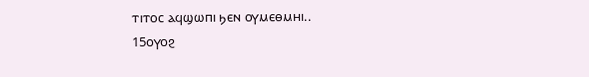ⲧⲓⲧⲟⲥ ⲁϥϣⲱⲡⲓ ϧⲉⲛ ⲟⲩⲙⲉⲑⲙⲏⲓ..
15ⲟⲩⲟϩ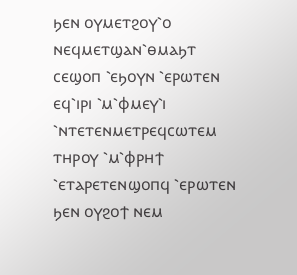ϧⲉⲛ ⲟⲩⲙⲉⲧϩⲟⲩ⳿ⲟ ⲛⲉϥⲙⲉⲧϣⲁⲛ⳿ⲑⲙⲁϧⲧ ⲥⲉϣⲟⲡ ⳿ⲉϧⲟⲩⲛ ⳿ⲉⲣⲱⲧⲉⲛ ⲉϥ⳿ⲓⲣⲓ ⳿ⲙ⳿ⲫⲙⲉⲩ⳿ⲓ ⳿ⲛⲧⲉⲧⲉⲛⲙⲉⲧⲣⲉϥⲥⲱⲧⲉⲙ ⲧⲏⲣⲟⲩ ⳿ⲙ⳿ⲫⲣⲏϯ ⳿ⲉⲧⲁⲣⲉⲧⲉⲛϣⲟⲡϥ ⳿ⲉⲣⲱⲧⲉⲛ ϧⲉⲛ ⲟⲩϩⲟϯ ⲛⲉⲙ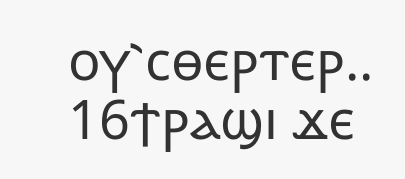ⲟⲩ⳿ⲥⲑⲉⲣⲧⲉⲣ..
16ϯⲣⲁϣⲓ ϫⲉ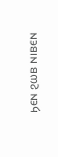ϧⲉⲛ ϩⲱⲃ ⲛⲓⲃⲉⲛ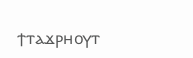ϯⲧⲁϫⲣⲏⲟⲩⲧ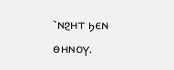⳿ⲛϩⲏⲧ ϧⲉⲛ ⲑⲏⲛⲟⲩ.